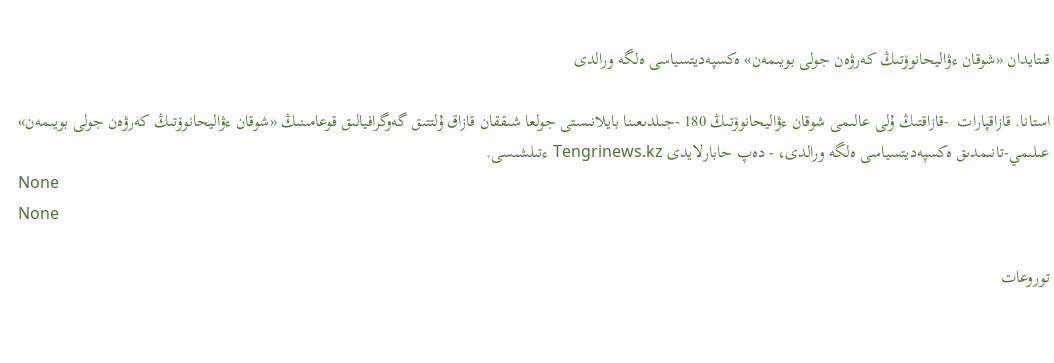قىتايدان «شوقان ءۋاليحانوۆتىڭ كەرۋەن جولى بويىمەن» ەكسپەديتسياسى ەلگە ورالدى

استانا. قازاقپارات  -قازاقتىڭ ۇلى عالىمى شوقان ءۋاليحانوۆتىڭ 180 -جىلدىعىنا بايلانىستى جولعا شىققان قازاق ۇلتتىق گەوگرافيالىق قوعامىنىڭ «شوقان ءۋاليحانوۆتىڭ كەرۋەن جولى بويىمەن» عىلىمي-تانىمدىق ەكسپەديتسياسى ەلگە ورالدى، - دەپ حابارلايدى Tengrinews.kz ءتىلشىسى.
None
None

توروعات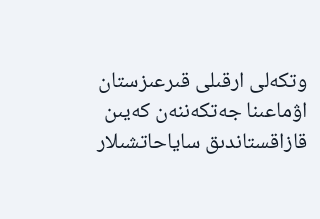وتكەلى ارقىلى قىرعىزستان اۋماعىنا جەتكەننەن كەيىن قازاقستاندىق ساياحاتشىلار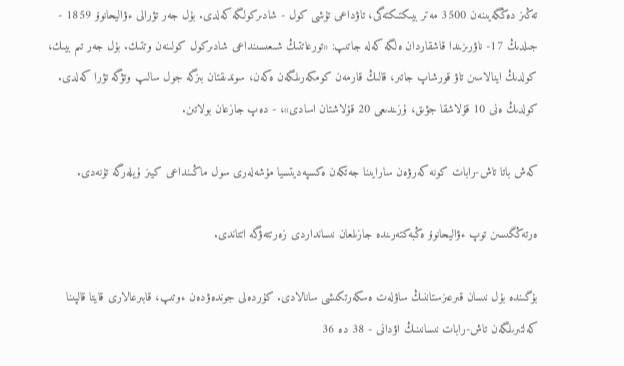تەڭىز دەڭگەيىنەن 3500 مەتر بيىكتىكتەگى، تاۋداعى تۇشى كول - شادىركولگە كەلدى. بۇل جەر تۋرالى ءۋاليحانوۆ 1859 - جىلدىڭ 17- ناۋرىزىندا قاشقاردان ەلگە كەلە جاتىپ: «تورعاتتىڭ شىعىسىنداعى شادىركول كولىنەن وتتىك. بۇل جەر تىم بيىك، كولدىڭ اينالاسىن تاۋ قورشاپ جاتىر، قالىڭ قارمەن كومكەرىلگەن ەكەن، سوندىقتان بىزگە جول سالىپ وتۋگە تۋرا كەلدى. كولدىڭ ەنى 10 قۇلاشقا جۋىق، ۇزىندىعى 20 قۇلاشتان اسادى»، - دەپ جازعان بولاتىن.

كەش باتا تاش-رابات كونە كەرۋەن سارايىنا جەتكەن ەكسپەديتسيا مۇشەلەرى سول ماڭىنداعى كيىز ۇيلەرگە تۇنەدى.

ەرتەڭگىسىن توپ ءۋاليحانوۆ ەڭبەكتەرىندە جازىلعان نىسانداردى زەرتتەۋگە اتتاندى.

بۇگىندە بۇل نىسان قىرعىزستاننىڭ ساۋلەت ەسكەرتكىشى سانالادى. كۇردەلى جوندەۋدەن ءوتىپ، قابىرعالارى قايتا قالپىنا كەلتىرىلگەن تاش-رابات نىسانىنىڭ اۋدانى - 38 دە 36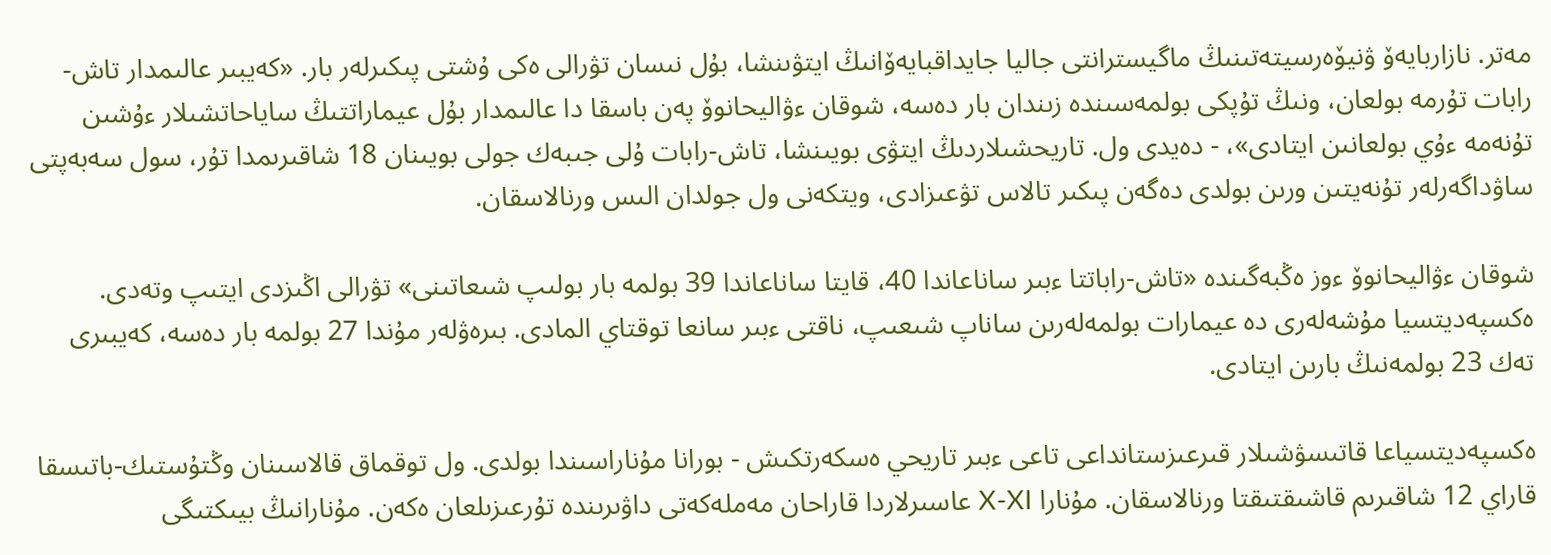مەتر. نازاربايەۆ ۋنيۆەرسيتەتىنىڭ ماگيسترانتى جاليا جايداقبايەۆانىڭ ايتۋىنشا، بۇل نىسان تۋرالى ەكى ۇشتى پىكىرلەر بار. «كەيبىر عالىمدار تاش-رابات تۇرمە بولعان، ونىڭ تۇپكى بولمەسىندە زىندان بار دەسە، شوقان ءۋاليحانوۆ پەن باسقا دا عالىمدار بۇل عيماراتتىڭ ساياحاتشىلار ءۇشىن تۇنەمە ءۇي بولعانىن ايتادى»، - دەيدى ول. تاريحشىلاردىڭ ايتۋى بويىنشا، تاش-رابات ۇلى جىبەك جولى بويىنان 18 شاقىرىمدا تۇر، سول سەبەپتى ساۋداگەرلەر تۇنەيتىن ورىن بولدى دەگەن پىكىر تالاس تۋعىزادى، ويتكەنى ول جولدان الىس ورنالاسقان.

شوقان ءۋاليحانوۆ ءوز ەڭبەگىندە «تاش-راباتتا ءبىر ساناعاندا 40، قايتا ساناعاندا 39 بولمە بار بولىپ شىعاتىنى» تۋرالى اڭىزدى ايتىپ وتەدى. ەكسپەديتسيا مۇشەلەرى دە عيمارات بولمەلەرىن ساناپ شىعىپ، ناقتى ءبىر سانعا توقتاي المادى. بىرەۋلەر مۇندا 27 بولمە بار دەسە، كەيبىرى تەك 23 بولمەنىڭ بارىن ايتادى.

ەكسپەديتسياعا قاتىسۋشىلار قىرعىزستانداعى تاعى ءبىر تاريحي ەسكەرتكىش - بورانا مۇناراسىندا بولدى. ول توقماق قالاسىنان وڭتۇستىك-باتىسقا قاراي 12 شاقىرىم قاشىقتىقتا ورنالاسقان. مۇنارا X-XI عاسىرلاردا قاراحان مەملەكەتى داۋىرىندە تۇرعىزىلعان ەكەن. مۇنارانىڭ بيىكتىگى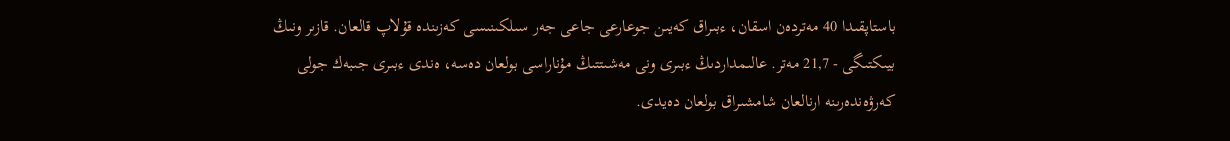باستاپقىدا 40 مەتردەن اسقان، ءبىراق كەيىن جوعارعى جاعى جەر سىلكىنىسى كەزىندە قۇلاپ قالعان. قازىر ونىڭ بيىكتىگى - 21,7 مەتر. عالىمداردىڭ ءبىرى ونى مەشىتتىڭ مۇناراسى بولعان دەسە، ەندى ءبىرى جىبەك جولى كەرۋەندەرىنە ارنالعان شامشىراق بولعان دەيدى.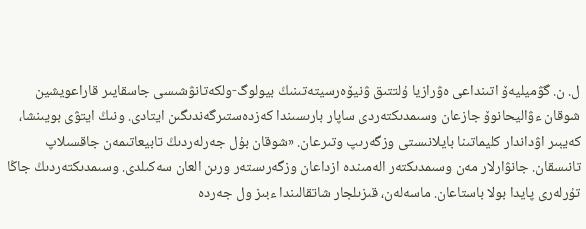ل. ن. گۋميليەۆ اتىنداعى ەۋرازيا ۇلتتىق ۋنيۆەرسيتەتىنىڭ بيولوگ-ولكەتانۋشىسى جاسقايىر قاراعويشين شوقان ءۋاليحانوۆ جازعان وسىمدىكتەردى ساپار بارىسىندا كەزدەستىرگەندىگىن ايتادى. ونىڭ ايتۋى بويىنشا، كەيبىر اۋداندار كليماتىنا بايلانىستى وزگەرىپ وتىرعان. «شوقان بۇل جەرلەردىڭ تابيعاتىمەن جاقسىلاپ تانىسقان. جانۋارلار مەن وسىمدىكتەر الەمىندە ازداعان وزگەرىستەر ورىن العان سەكىلدى. وسىمدىكتەردىڭ جاڭا تۇرلەرى پايدا بولا باستاعان. ماسەلەن، قىزىلجار شاتقالىندا ءبىز ول جەردە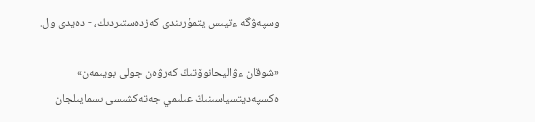وسپەۋگە ءتيىس يتمۇرىندى كەزدەستىردىك، - دەيدى ول.

«شوقان ءۋاليحانوۆتىڭ كەرۋەن جولى بويىمەن» ەكسپەديتسياسىنىڭ عىلىمي جەتەكشىسى ىسمايىلجان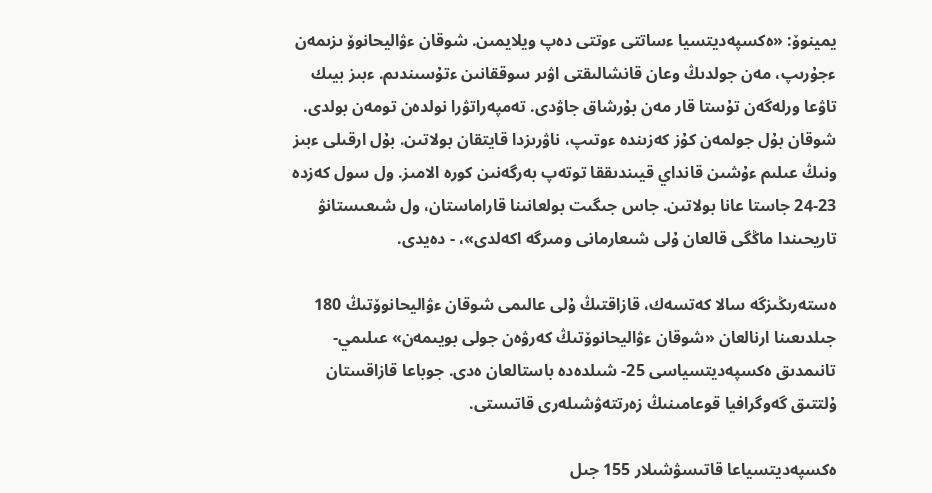يمينوۆ: «ەكسپەديتسيا ءساتتى ءوتتى دەپ ويلايمىن. شوقان ءۋاليحانوۆ ىزىمەن ءجۇرىپ، مەن جولدىڭ وعان قانشالىقتى اۋىر سوققانىن ءتۇسىندىم. ءبىز بيىك تاۋعا ورلەگەن تۇستا قار مەن بۇرشاق جاۋدى. تەمپەراتۋرا نولدەن تومەن بولدى. شوقان بۇل جولمەن كۇز كەزىندە ءوتىپ، ناۋرىزدا قايتقان بولاتىن. بۇل ارقىلى ءبىز ونىڭ عىلىم ءۇشىن قانداي قيىندىققا توتەپ بەرگەنىن كورە الامىز. ول سول كەزدە 23-24 جاستا عانا بولاتىن. جاس جىگىت بولعانىنا قاراماستان، ول شىعىستانۋ تاريحىندا ماڭگى قالعان ۇلى شىعارمانى ومىرگە اكەلدى»، - دەيدى.

ەستەرىڭىزگە سالا كەتسەك، قازاقتىڭ ۇلى عالىمى شوقان ءۋاليحانوۆتىڭ 180 جىلدىعىنا ارنالعان «شوقان ءۋاليحانوۆتىڭ كەرۋەن جولى بويىمەن» عىلىمي- تانىمدىق ەكسپەديتسياسى 25- شىلدەدە باستالعان ەدى. جوباعا قازاقستان ۇلتتىق گەوگرافيا قوعامىنىڭ زەرتتەۋشىلەرى قاتىستى.

ەكسپەديتسياعا قاتىسۋشىلار 155 جىل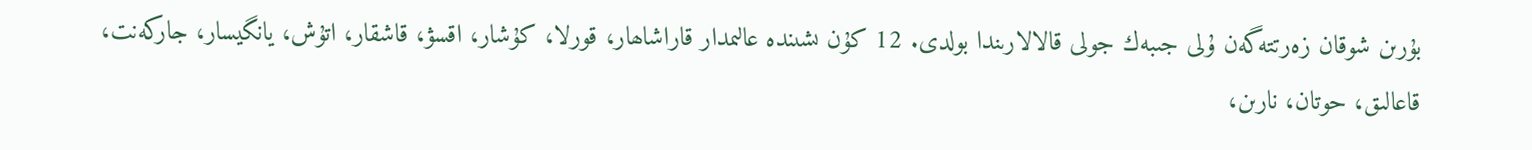بۇرىن شوقان زەرتتەگەن ۇلى جىبەك جولى قالالارىندا بولدى. 12 كۇن ىشىندە عالىمدار قاراشاھار، قورلا، كۇشار، اقسۋ، قاشقار، اتۇش، يانگيسار، جاركەنت، قاعالىق، حوتان، نارىن،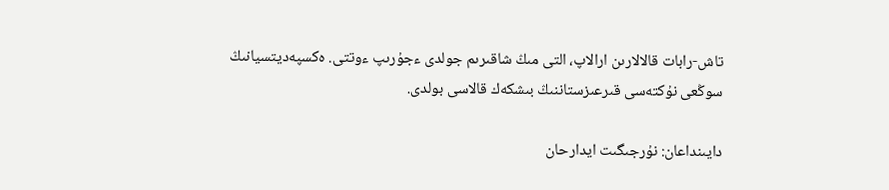تاش-رابات قالالارىن ارالاپ، التى مىڭ شاقىرىم جولدى ءجۇرىپ ءوتتى. ەكسپەديتسيانىڭ سوڭعى نۇكتەسى قىرعىزستاننىڭ بىشكەك قالاسى بولدى.

دايىنداعان: نۇرجىگىت ايدارحان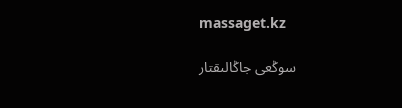massaget.kz

سوڭعى جاڭالىقتار